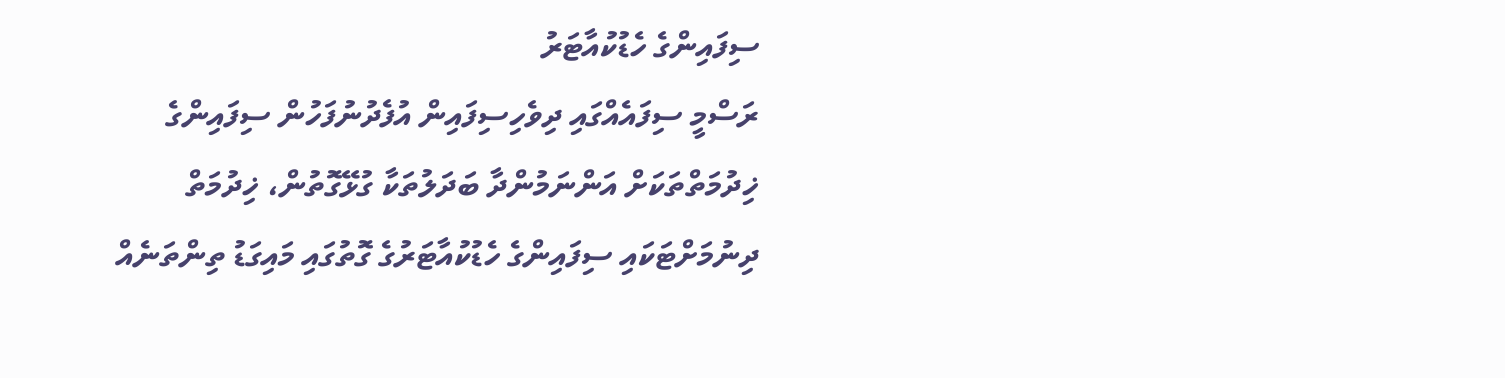ސިފައިންގެ ހެޑުކުއާޓަރު
ރަސްމީ ސިފައެއްގައި ދިވެހިސިފައިން އުފެދުނުފަހުން ސިފައިންގެ ޚިދުމަތްތަކަށް އަންނަމުންދާ ބަދަލުތަކާ ގުޅޭގޮތުން، ޚިދުމަތް ދިނުމަށްޓަކައި ސިފައިންގެ ހެޑުކުއާޓަރުގެ ގޮތުގައި މައިގަޑު ތިންތަނެއް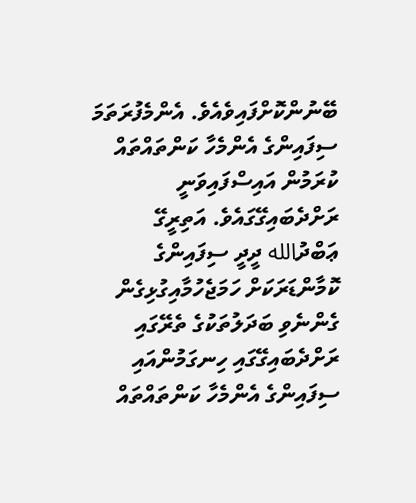ބޭނުންކޮށްފައިވެއެވެ. އެންމެފުރަތަމަ ސިފައިންގެ އެންމެހާ ކަންތައްތައް ކުރަމުން އައިސްފައިވަނީ ރަށްދެބައިގޭގައެވެ. އަތިރީގޭ ޢަބްދުالله ދީދީ ސިފައިންގެ ކޮމާންޑަރަކަށް ހަމަޖެހުމާއިގުޅިގެން ގެންނެވި ބަދަލުތަކުގެ ތެރޭގައި ރަށްދެބައިގޭގައި ހިނގަމުންއައި ސިފައިންގެ އެންމެހާ ކަންތައްތައް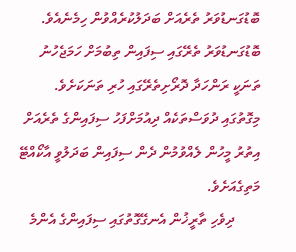ބޮޑުގަނޑުވަރު ތެރެއަށް ބަދަލުކުރެއްވުން ހިމެނެއެވެ. ބޮޑުގަނޑުވަރު ތެރޭގައި ސިފައިން ތިބުމަށް ހަމަޖެހުނު ތަނަކީ ރަންހަދާ ދޮރޯށިތެރޭގައި ހުރި ތަނަކަށެވެ. މިގޮތުގައި ދުވަސްތަކެއް ދިއުމަށްފަހު ސިފައިންގެ ތެރެއަށް އިތުރު މީހުން ލެއްވުމުން ދެން ސިފައިން ބަދަލުވީ އާކޯއްޓޭ މަތިގެއަށެވެ.
       ދިވެހި ތާރީޚުން އެނގޭގޮތުގައި ސިފައިންގެ އެންމެ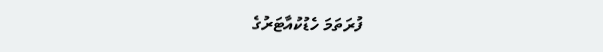ފުރަތަމަ ހެޑުކުއާޓަރުގެ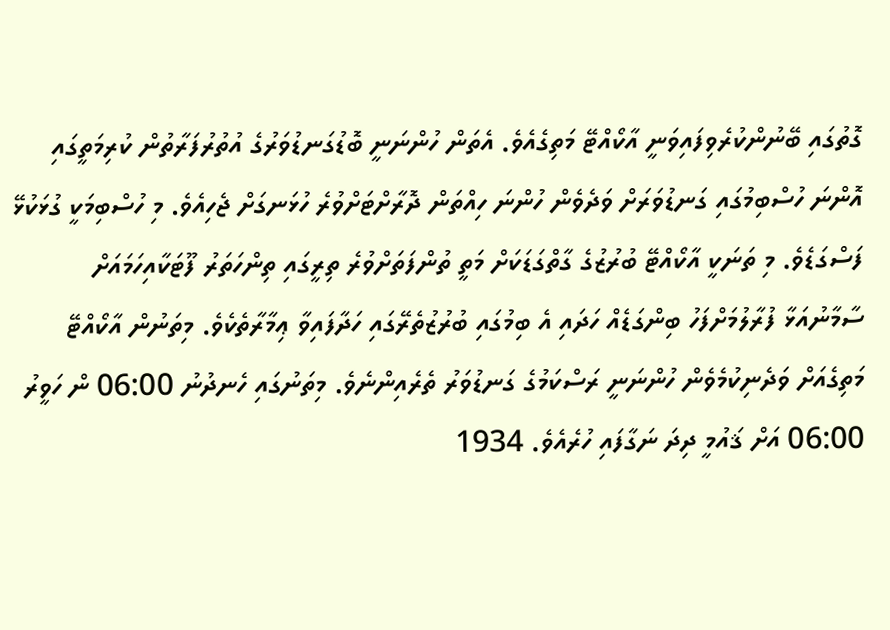ގޮތުގައި ބޭނުންކުރެވިފައިވަނީ އާކޯއްޓޭ މަތިގެއެވެ. އެތަން ހުންނަނީ ބޮޑުގަނޑުވަރުގެ އުތުރުފަރާތުން ކުރިމަތީގައި އޮންނަ ހުސްބިމުގައި ގަނޑުވަރަށް ވަދެވެން ހުންނަ ހިއްތަން ދޮރާށްޓަށްވުރެ ހުޅަނގަށް ޖެހިއެވެ. މި ހުސްބިމަކީ ގުޅަކުޅޭ ފަސްގަޑެވެ. މި ތަނަކީ އާކޯއްޓޭ ބުރުޒުގެ ގާތްގަޑަކަށް މަތީ ތުންފަތަށްވުރެ ތިރީގައި ތިންހަތަރު ފޫޓަކާއިހަމައަށް ސާމާނުއަޅާ ފުރާލުމަށްފަހު ބިންގަޑެއް ހަދައި އެ ބިމުގައި ބުރުޒުތެރޭގައި ހަދާފައިވާ ޢިމާރާތެކެވެ. މިތަނުން އާކޯއްޓޭ މަތިގެއަށް ވަދެނިކުމެވެން ހުންނަނީ ރަސްކަމުގެ ގަނޑުވަރު ތެރެއިންނެވެ. މިތަނުގައި ހެނދުނު 06:00 ން ހަވީރު 06:00 އަށް ޤައުމީ ދިދަ ނަގާފައި ހުރެއެވެ. 1934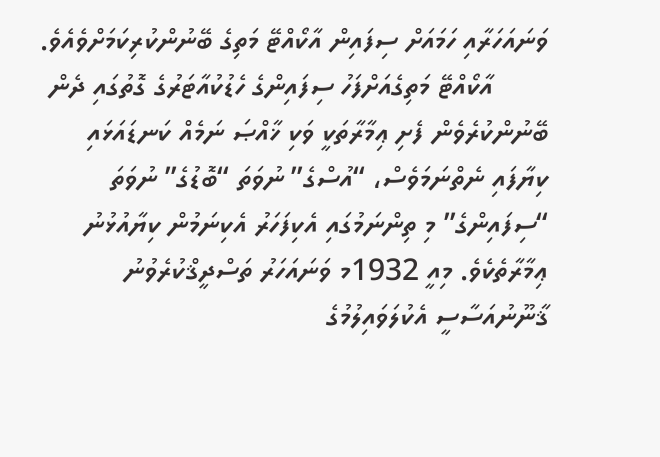ވަނައަހަރާއި ހަމައަށް ސިފައިން އާކޯއްޓޭ މަތިގެ ބޭނުންކުރިކަމަށްވެއެވެ.
       އާކޯއްޓޭ މަތިގެއަށްފަހު ސިފައިންގެ ހެޑުކުއާޓަރުގެ ގޮތުގައި ދެން ބޭނުންކުރެވެން ފެށި ޢިމާރާތަކީ ވަކި ޚާއްޞަ ނަމެއް ކަނޑައަޅައި ކިޔާފައި ނެތްނަމަވެސް، “އުސްގެ” ނުވަތަ “ބޮޑުގެ” ނުވަތަ “ސިފައިންގެ” މި ތިންނަމުގައި އެކިފަހަރު އެކިނަމުން ކިޔާއުޅުނު ޢިމާރާތެކެވެ. މިއީ 1932މ ވަނައަހަރު ތަސްދީޤްކުރެވުނު ޤާނޫނުއަސާސީ އެކުލަވައިލުމުގެ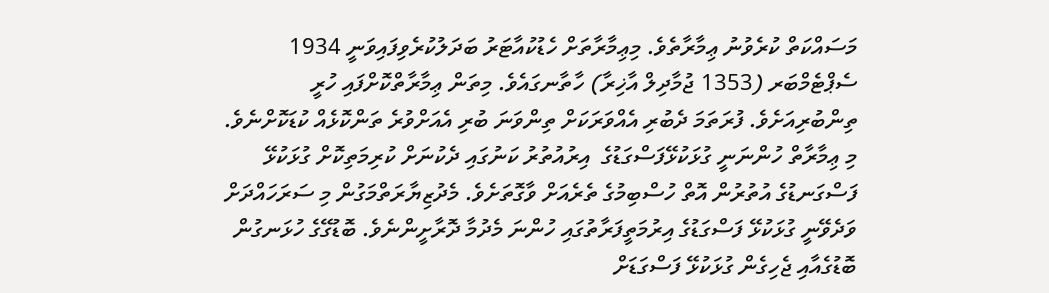މަސައްކަތް ކުރެވުނު ޢިމާރާތެވެ. މިޢިމާރާތަށް ހެޑުކުއާޓަރު ބަދަލުކުރެވިފައިވަނީ 1934 ސެޕްޓެމްބަރ (1353 ޖުމާދިލް އާޚިރާ) ހާތާނގައެވެ. މިތަން ޢިމާރާތްކޮށްފައި ހުރީ ތިންބުރިއަށެވެ. ފުރަތަމަ ދެބުރި އެއްވަރަކަށް ތިންވަނަ ބުރި އެއަށްވުރެ ތަންކޮޅެއް ކުޑަކޮށްނެވެ. މި ޢިމާރާތް ހުންނަނީ ގުޅަކުޅޭފަސްގަޑުގެ  އިރުއުތުރު ކަނުގައި ދެކުނަށް ކުރިމަތިކޮށް ގުޅަކުޅޭ ފަސްގަނޑުގެ އުތުރުން އޮތް ހުސްބިމުގެ ތެރެއަށް ވާގޮތަށެވެ. މެދުޒިޔާރަތްމަގުން މި ސަރަހައްދަށް ވަދެވޭނީ ގުޅަކުޅޭ ފަސްގަޑުގެ އިރުމަތީފަރާތުގައި ހުންނަ މެދުމާ ދޮރާށީންނެވެ. ބޮޑުގޭގެ ހުޅަނގުން ބޮޑުގެއާއި ޖެހިގެން ގުޅަކުޅޭ ފަސްގަޑަށް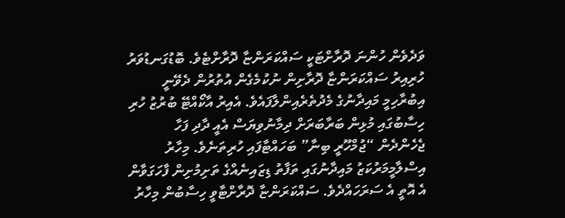ވަދެވެން ހުންނަ ދޮރާށްޓަކީ ސައްކަރަންޏާ ދޮރާށްޓެވެ. ބޮޑުގަނޑުވަރު ހުރިއިރު ސައްކަރަންޏާ ދޮރާށިން ނުކުމެގެން އުތުރުން ދެވޭނީ އިބުރާހިމީ މައިދާނުގެ މެދުތެރެއިންލާފައެވެ. އެއިރު އާކޯއްޓޭ ބުރުޒު ހުރި ހިސާބުގައި މުޅިން ބަރާބަރަށް ދިމާނުވިޔަސް އެއީ ދާދި ފަހާ ޖެހެންދެން “ޖުމްހޫރީ ބިނާ” ބަހައްޓާފައި ހުރިތަނެވެ. މިހާރު އިސްލާމީމަރުކަޒު މައިދާނުގައި ތަފާތު ޑިޒައިނެއްގެ ތަށިމުށިން ފާހަގަވާން އެ އޮތީ އެ ސަރަހައްދެވެ. ސައްކަރަންޏާ ދޮރާށްޓާވީ ހިސާބުން މިހާރު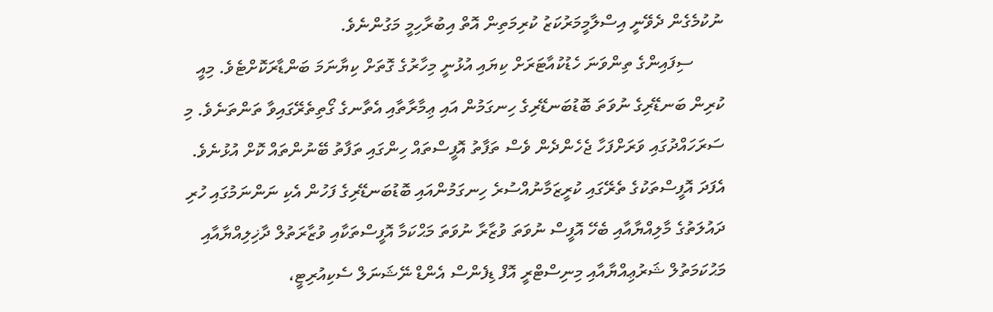ނުކުމެގެން ދެވޭނީ އިސްލާމީމަރުކަޒު ކުރިމަތިން އޮތް އިބުރާހިމީ މަގުންނެވެ.
       ސިފައިންގެ ތިންވަނަ ހެޑުކުއާޓަރަށް ކިޔައި އުޅުނީ މިހާރުގެ ގޮތަށް ކިޔާނަމަ ބަންޑާރަކޮށްޓެވެ. މިއީ ކުރިން ބަނޑޭރިގެ ނުވަތަ ބޮޑުބަނޑޭރިގެ ހިނގަމުން އައި ޢިމާރާތާއި އެތާނގެ ގޯތިތެރޭގައިވާ ތަންތަނެވެ. މި ސަރަހައްދުގައި ވަރަށްފަހާ ޖެހެންދެން ވެސް ތަފާތު އޮފީސްތައް ހިންގައި ތަފާތު ބޭނުންތައް ކޮށް އުޅުނެވެ. އެފަދަ އޮފީސްތަކުގެ ތެރޭގައި ކުރީޒަމާނުއްސުރެ ހިނގަމުންއައި ބޮޑުބަނޑޭރިގެ ފަހުން އެކި ނަންނަމުގައި ހުރި ދައުލަތުގެ މާލިއްޔާއާއި ބެހޭ އޮފީސް ނުވަތަ ވުޒާރާ ނުވަތަ މަޙްކަމާ އޮފީސްތަކާއި ވުޒާރަތުލް ދާޚިލިއްޔާއާއި މަޙުކަމަތުލް ޝަރުޢިއްޔާއާއި މިނިސްޓްރީ އޮފް ޑިފެންސް އެންޑް ނޭޝަނަލް ސެކިއުރިޓީ،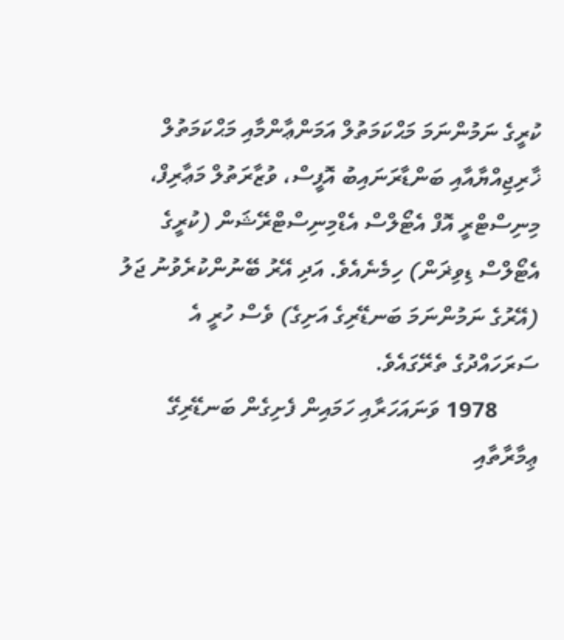ކުރީގެ ނަމުންނަމަ މަޙްކަމަތުލް އަމަންޢާންމާއި މަޙްކަމަތުލް ޚާރިޖިއްޔާއާއި ބަންޑާރަނައިބު އޮފީސް، ވުޒާރަތުލް މަޢާރިފް، މިނިސްޓްރީ އޮފް އެޓޯލްސް އެޑްމިނިސްޓްރޭޝަން (ކުރީގެ އެޓޯލްސް ޑިވިޜަން) ހިމެނެއެވެ. އަދި އޭރު ބޭނުންކުރެވުނު ޖަލު (އޭރުގެ ނަމުންނަމަ ބަނޑޭރިގެ އަށިގެ) ވެސް ހުރީ އެ ސަރަހައްދުގެ ތެރޭގައެވެ.
       1978 ވަނައަހަރާއި ހަމައިން ފެށިގެން ބަނޑޭރިގޭ ޢިމާރާތާއި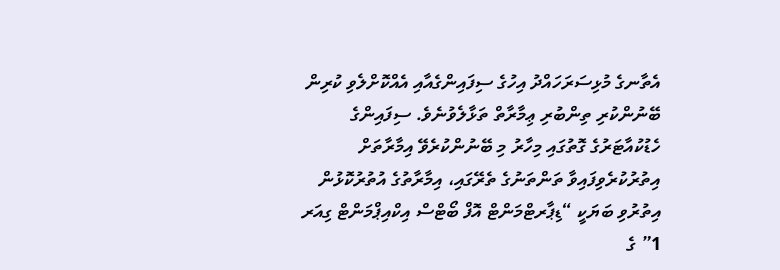އެތާނގެ މުޅިސަރަހައްދު އިހުގެ ސިފައިންގެއާއި އެއްކޮށްލެވި ކުރިން ބޭނުންކުރި ތިންބުރި ޢިމާރާތް ތަޅާލެވުނެވެ. ސިފައިންގެ ހެޑުކުއާޓަރުގެ ގޮތުގައި މިހާރު މި ބޭނުންކުރެވޭ އިމާރާތަށް އިތުރުކުރެވިފައިވާ ތަންތަނުގެ ތެރޭގައި، އިމާރާތުގެ އުތުރުކޮޅުން އިތުރުވި ބަޔަކީ “ޑިޕާރޓްމަންޓް އޮފް ބޯޓްސް އިކްއިޕްމަންޓް ގިއަރ 1” ގެ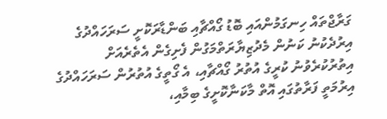ގަރާޖްތައް ހިނގަމުންއައި ބޮޑު ގޯއްޗާއި ބަންޑާރަކޮށީ ސަރަހައްދުގެ އިރުދެކުނު ކަނުން މެދުޒިޔާރަތްމަގުން ފެށިގެން އެތެރެއަށް އިތުރުކުރެވުނު ކުރީގެ އުތުރު ގޯއްޗާއި، އެ ގޯތީގެ އުތުރުން ސަރަހައްދުގެ އިރުމަތީ ފަރާތުގައި އޮތް މާކަނާކޮށީގެ ބިމާއި،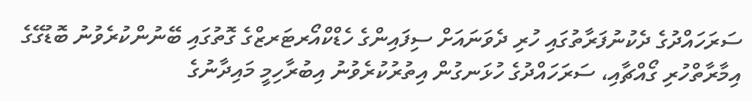ސަރަހައްދުގެ ދެކުނުފަރާތުގައި ހުރި ދެވަނައަށް ސިފައިންގެ ހެޑްކްއޯރޓަރޒްގެ ގޮތުގައި ބޭނުންކުރެވުނު ބޮޑުގޭގެ އިމާރާތްހުރި ގޯއްޗާއި، ސަރަހައްދުގެ ހުޅަނގުން އިތުރުކުރެވުނު އިބުރާހިމީ މައިދާނުގެ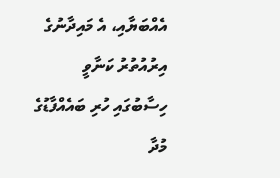އެއްބަޔާއި، އެ މައިދާނުގެ އިރުއުތުރު ކަނާވީ ހިސާބުގައި ހުރި ބައެއްފާޑުގެ މުދާ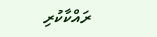ރައްކާކުރި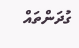ގުދަންތައް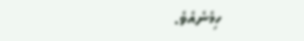ހިމެނެއެވެ.